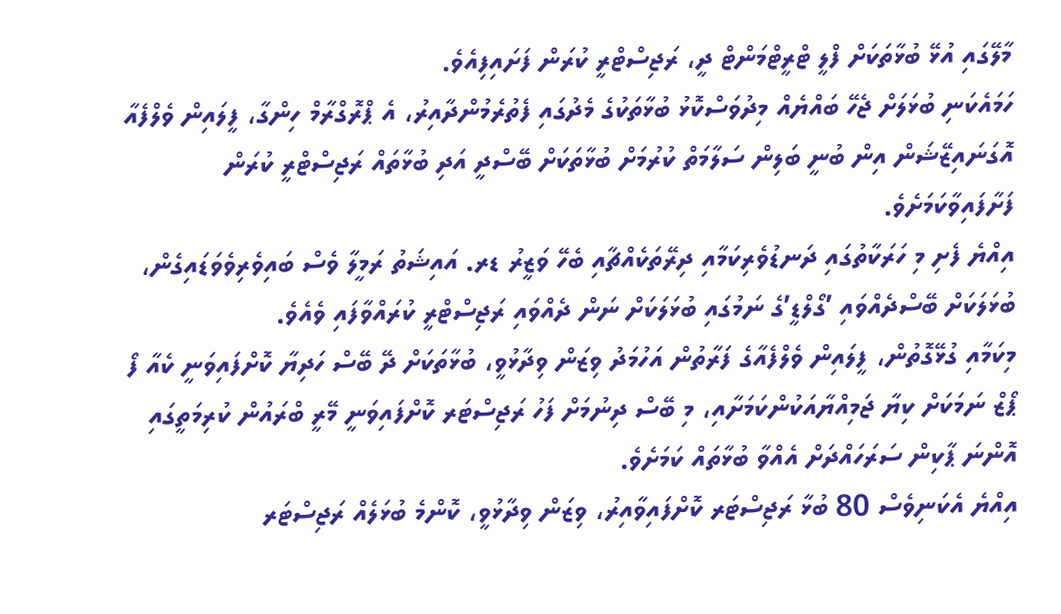މާލޭގައި އުޅޭ ބުޅާތަކަށް ފްލީ ޓްރީޓްމަންޓް ދީ، ރަޖިސްޓްރީ ކުރަން ފަށައިފިއެވެ.
ހަމައެކަނި ބުޅަލަށް ޖެހޭ ބައްޔެއް މިދުވަސްކޮޅު ބުޅާތަކުގެ މެދުގައި ފެތުރެމުންދާއިރު، އެ ޕްރޮގްރާމް ހިންގާ، ފީލައިން ވެލްފެއާ އޮގަނައިޒޭޝަން އިން ބުނީ ބަލިން ސަލާމަތް ކުރުމަށް ބުޅާތަކަށް ބޭސްދީ އަދި ބުޅާތައް ރަޖިސްޓްރީ ކުރަން ފަށާފައިވާކަމަށެވެ.
އިއްޔެ ފެށި މި ހަރަކާތުގައި ދަނޑުވެރިކަމާއި ދިރޭތަކެއްޗާއި ބެހޭ ވަޒީރު ޑރ. އައިޝަތު ރަމީލާ ވެސް ބައިވެރިވެވަޑައިގެން، ބުޅަލަކަށް ބޭސްދެއްވައި ’ގޯލްޑީ’ގެ ނަމުގައި ބުޅަލަކަށް ނަން ދެއްވައި ރަޖިސްޓްރީ ކުރައްވާފައި ވެއެވެ.
މިކަމާއި ގުޅޭގޮތުން، ފީލައިން ވެލްފެއާގެ ފަރާތުން އަހުމަދު ވިޒަން ވިދާޅުވީ، ބުޅާތަކަށް ދޭ ބޭސް ހަދިޔާ ކޮށްފައިވަނީ ކެއާ ފޯ ޕޯޒް ނަމަކަށް ކިޔާ ޖަމިއްޔާއަކުންކަމަށާއި، މި ބޭސް ދިނުމަށް ފަހު ރަޖިސްޓަރ ކޮށްފައިވަނީ މޭރީ ބްރައުން ކުރިމަތީގައި އޮންނަ ޕާކިން ސަރަހައްދަށް އެއްވާ ބުޅާތައް ކަމަށެވެ.
އިއްޔެ އެކަނިވެސް 80 ބުޅާ ރަޖިސްޓަރ ކޮށްފައިވާއިރު، ވިޒަން ވިދާޅުވީ، ކޮންމެ ބުޅަލެއް ރަޖިސްޓަރ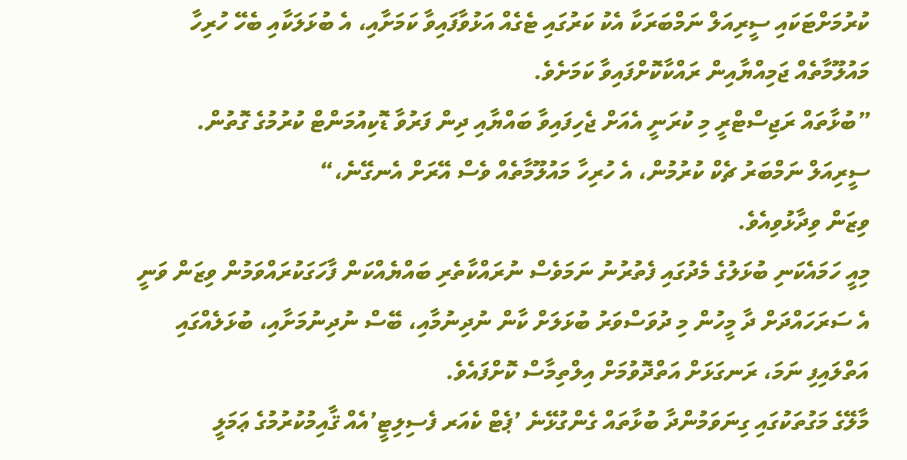ކުރުމަށްޓަކައި ސީރިއަލް ނަމްބަރަކާ އެކު ކަރުގައި ޓެގެއް އަޅުވާފައިވާ ކަމަށާއި، އެ ބުޅަލަކާއި ބެހޭ ހުރިހާ މައުލޫމާތެއް ޖަމިއްޔާއިން ރައްކާކޮށްފައިވާ ކަމަށެވެ.
”ބުޅާތައް ރަޖިސްޓްރީ މި ކުރަނީ އެއަށް ޖެހިފައިވާ ބައްޔާއި ދިން ފަރުވާ ޑޮކިއުމަންޓް ކުރުމުގެ ގޮތުން. ސީރިއަލް ނަމްބަރު ޗެކް ކުރުމުން، އެ ހުރިހާ މައުލޫމާތެއް ވެސް އޭރަށް އެނގޭނެ،“
ވިޒަން ވިދާޅުވިއެވެ.
މިއީ ހަމައެކަނި ބުޅަލުގެ މެދުގައި ފެތުރުނު ނަމަވެސް ނުރައްކާތެރި ބައްޔެއްކަން ފާހަގަކުރައްވަމުން ވިޒަން ވަނީ އެ ސަރަހައްދަށް ދާ މީހުން މި ދުވަސްވަރު ބުޅަލަށް ކާން ނުދިނުމާއި، ބޭސް ނުދިނުމަށާއި، ބުޅަލެއްގައި އަތްލައިފި ނަމަ، ރަނގަޅަށް އަތްދޮވުމަށް އިލްތިމާސް ކޮށްފައެވެ.
މާލޭގެ މަގުތަކުގައި ގިނަވަމުންދާ ބުޅާތައް ގެންގުޅޭނެ ’ޕެޓް ކެއަރ ފެސިލިޓީ’އެއް ޤާއިމުކުރުމުގެ ޢަމަލީ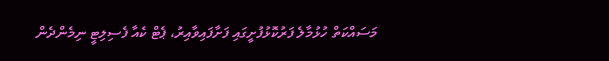މަސައްކަތް ހުޅުމާލެ ފަރުކޮޅުފުށީގައި ފަށާފައިވާއިރު، ޕެޓް ކެއާ ފެސިލިޓީ ނިމެންދެން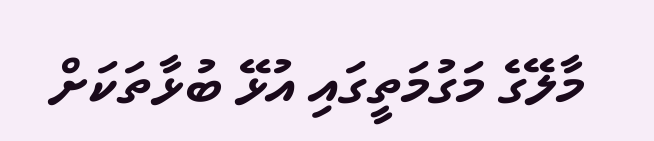މާލޭގެ މަގުމަތީގައި އުޅޭ ބުޅާތަކަށް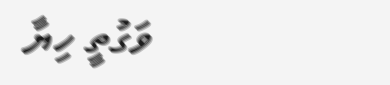ވަގުތީ ހިޔާ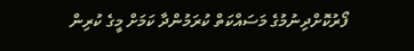ފޯރުކޮށްދިނުމުގެ މަސައްކަތް ކުރަމުންދާ ކަމަށް މީގެ ކުރިން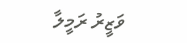ވަޒީރު ރަމީލާ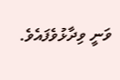ވަނީ ވިދާޅުވެފައެވެ.